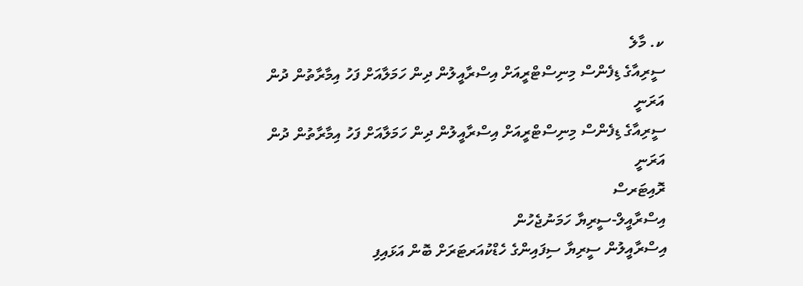ކ. މާލެ
ސީރިއާގެ ޑިފެންސް މިނިސްޓްރީއަށް އިސްރާއީލުން ދިން ހަމަލާއަށް ފަހު އިމާރާތުން ދުން އަރަނީ
ސީރިއާގެ ޑިފެންސް މިނިސްޓްރީއަށް އިސްރާއީލުން ދިން ހަމަލާއަށް ފަހު އިމާރާތުން ދުން އަރަނީ
ރޮއިޓަރސް
އިސްރާއީލް-ސީރިޔާ ހަމަނުޖެހުން
އިސްރާއީލުން ސީރިޔާ ސިފައިންގެ ހެޑްކުއަރޓަރަށް ބޮން އަޅައިފި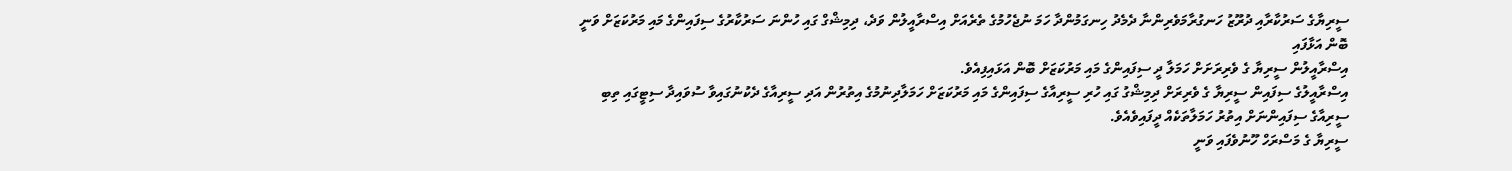ސީރިޔާގެ ސަރުކާރާއި ދުރޫޒު ހަނގުރާމަވެރިންނާ ދެމެދު ހިނގަމުންދާ ހަމަ ނުޖެހުމުގެ ތެރެއަށް އިސްރާއީލުން ވަދެ، ދިމިޝްގް ގައި ހުންނަ ސަރުކާރުގެ ސިފައިންގެ މައި މަރުކަޒަށް ވަނީ ބޮން އަޅާފައި
އިސްރާއީލުން ސީރިޔާ ގެ ވެރިރަށަށް ހަމަލާ ދީ ސިފައިންގެ މައި މަރުކަޒަށް ބޮން އަޅައިފިއެވެ.
އިސްރާއީލުގެ ސިފައިން ސީރިޔާ ގެ ވެރިރަށް ދިމިޝްގު ގައި ހުރި ސީރިއާގެ ސިފައިންގެ މައި މަރުކަޒަށް ހަމަލާދިނުމުގެ އިތުރުން އަދި ސީރިއާގެ ދެކުނުގައިވާ ސުވައިދާ ސިޓީގައި ތިބި ސީރިއާގެ ސިފައިންނަށް އިތުރު ހަމަލާތަކެއް ދީފައިވެއެވެ.
ސީރިޔާ ގެ މަސްރަހް ހޫނުވެފައި ވަނީ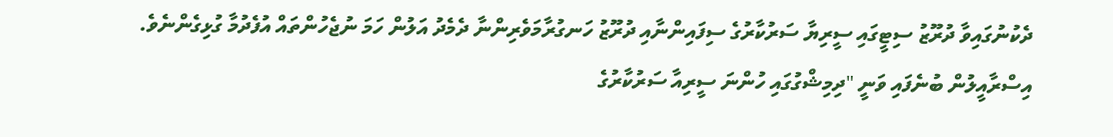ދެކުނުގައިވާ ދުރޫޒު ސިޓީގައި ސީރިޔާ ސަރުކާރުގެ ސިފައިންނާއި ދުރޫޒު ހަނގުރާމަވެރިންނާ ދެމެދު އަލުން ހަމަ ނުޖެހުންތައް އުފެދުމާ ގުޅިގެންނެވެ.
އިސްރާއީލުން ބުނެފައި ވަނީ "ދިމިޝްގުގައި ހުންނަ ސީރިއާ ސަރުކާރުގެ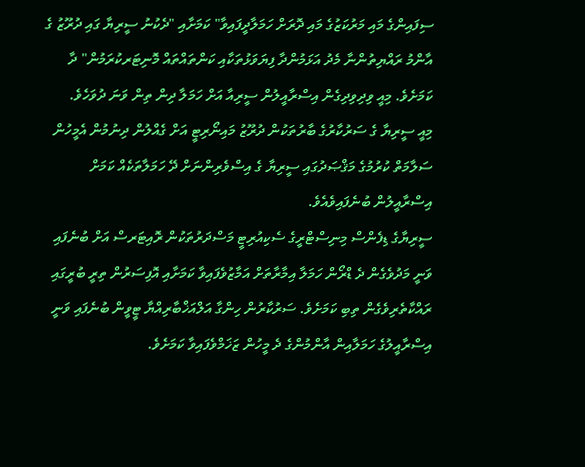ސިފައިންގެ މައި މަރުކަޒުގެ މައި ދޮރަށް ހަމަލާދީފައިވާ" ކަމަށާއި "ދެކުނު ސީރިޔާ ގައި ދުރޫޒު ގެ އާންމު ރައްޔިތުންނާ މެދު އަޅަމުންދާ ފިޔަވަޅުތަކާއި ކަންތައްތައް މޮނިޓަރކުރަމުން" ދާ ކަމަށެވެ. މިއީ ވިދިވިދިގެން އިސްރާއީލުން ސީރިއާ އަށް ހަމަލާ ދިން ތިން ވަނަ ދުވަހެވެ.
މިއީ ސީރިޔާ ގެ ސަރުކާރުގެ ބާރުތަކުން ދުރޫޒު މައިނޯރިޓީ އަށް ގެއްލުން ދިނުމުން އެމީހުން ސަލާމަތް ކުރުމުގެ މަޤްޞަދުގައި ސީރިޔާ ގެ އިސްވެރިންނަށް ދޭ ހަމަލާތަކެއް ކަމަށް އިސްރާއީލުން ބުނެފައިވެއެވެ.
ސީރިޔާގެ ޑިފެންސް މިނިސްޓްރީގެ ސެކިއުރިޓީ މަސްދަރުތަކުން ރޮއިޓަރސް އަށް ބުނެފައި ވަނީ މަދުވެގެން ދެ ޑްރޯން ހަމަލާ އިމާރާތަށް އަމާޒުވެފައިވާ ކަމަށާއި އޮފިސަރުން ތިރީ ބުރީގައި ރައްކާތެރިވެގެން ތިބި ކަމަށެވެ. ސަރުކާރުން ހިންގާ އަލްއަޚްބާރިއްޔާ ޓީވީން ބުނެފައި ވަނީ އިސްރާއީލުގެ ހަމަލާއިން އާންމުންގެ ދެ މީހުން ޒަޚަމްވެފައިވާ ކަމަށެވެ.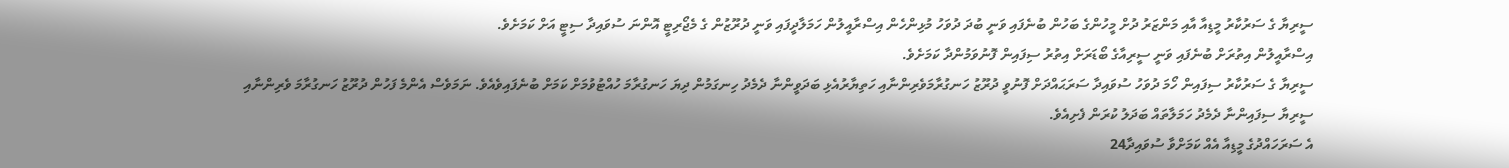ސީރިޔާ ގެ ސަރުކާރު މީޑިއާ އާއި މަންޒަރު ދުށް މީހުންގެ ބަހުން ބުނެފައި ވަނީ ބުދަ ދުވަހު މުޅިންހެން އިސްރާއީލުން ހަމަލާދީފައި ވަނީ ދުރޫޒުން ގެ މެޖޯރިޓީ އޮންނަ ސުވައިދާ ސިޓީ އަށް ކަމަށެވެ.
އިސްރާއީލުން އިތުރަށް ބުނެފައި ވަނީ ސީރިއާގެ ބޯޑަރަށް އިތުރު ސިފައިން ފޮނުވަމުންދާ ކަމަށެވެ.
ސީރިޔާ ގެ ސަރުކާރު ސިފައިން ހޯމަ ދުވަހު ސުވައިދާ ސަރަޙައްދަށް ފޮނުވީ ދުރޫޒު ހަނގުރާމަވެރިންނާއި ހަތިޔާރުއެޅި ބަދަވީންނާ ދެމެދު ހިނގަމުން ދިޔަ ހަނގުރާމަ ހުއްޓުވުމަށް ކަމަށް ބުނެފައިވެއެވެ. ނަމަވެސް އެންމެ ފަހުން ދުރޫޒު ހަނގުރާމަ ވެރިންނާއި ސީރިޔާ ސިފައިންނާ ދެމެދު ހަމަލާތައް ބަދަލު ކުރަން ފެށިއެވެ.
އެ ސަރަހައްދުގެ މީޑިއާ އެއް ކަމަށްވާ ސުވައިދާ24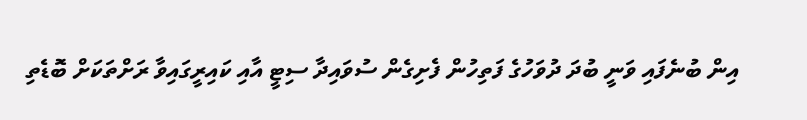އިން ބުނެފައި ވަނީ ބުދަ ދުވަހުގެ ފަތިހުން ފެށިގެން ސުވައިދާ ސިޓީ އާއި ކައިރީގައިވާ ރަށްތަކަށް ބޮޑެތި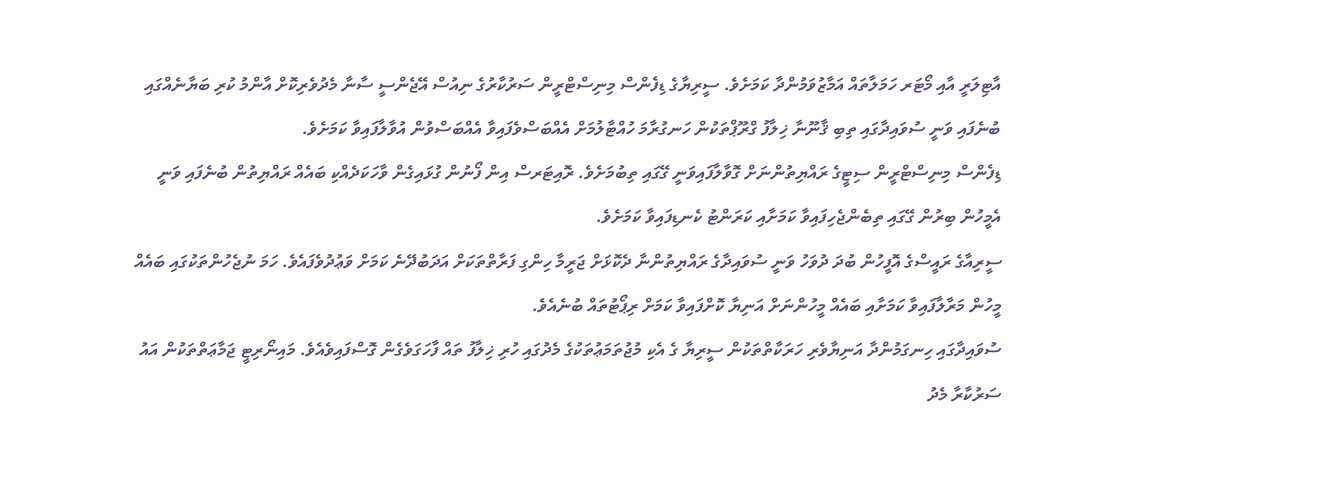އާޓިލަރީ އާއި މޯޓަރ ހަމަލާތައް އަމާޒުވަމުންދާ ކަމަށެވެ. ސީރިޔާގެ ޑިފެންސް މިނިސްޓްރީން ސަރުކާރުގެ ނިއުސް އޭޖެންސީ ސާނާ މެދުވެރިކޮށް އާންމު ކުރި ބަޔާނެއްގައި ބުނެފައި ވަނީ ސުވައިދާގައި ތިބި ޤާނޫނާ ޚިލާފު ގްރޫޕްތަކުން ހަނގުރާމަ ހުއްޓާލުމަށް އެއްބަސްވެފައިވާ އެއްބަސްވުން އުވާލާފައިވާ ކަމަށެވެ.
ޑިފެންސް މިނިސްޓްރީން ސިޓީގެ ރައްޔިތުންނަށް ގޮވާލާފައިވަނީ ގޭގައި ތިބުމަށެވެ. ރޮއިޓަރސް އިން ފޯނުން ގުޅައިގެން ވާހަކަދެއްކި ބައެއް ރައްޔިތުން ބުނެފައި ވަނީ އެމީހުން ބިރުން ގޭގައި ތިބެންޖެހިފައިވާ ކަމަށާއި ކަރަންޓު ކެނޑިފައިވާ ކަމަށެވެ.
ސީރިއާގެ ރައީސްގެ އޮފީހުން ބުދަ ދުވަހު ވަނީ ސުވައިދާގެ ރައްޔިތުންނާ ދެކޮޅަށް ޖަރީމާ ހިންގި ފަރާތްތަކަށް އަދަބުދޭނެ ކަމަށް ވަޢުދުވެފައެވެ. ހަމަ ނުޖެހުންތަކުގައި ބައެއް މީހުން މަރާލާފައިވާ ކަމަށާއި ބައެއް މީހުންނަށް އަނިޔާ ކޮށްފައިވާ ކަމަށް ރިޕޯޓުތައް ބުނެއެވެ.
ސުވައިދާގައި ހިނގަމުންދާ އަނިޔާވެރި ހަރަކާތްތަކުން ސީރިޔާ ގެ އެކި މުޖުތަމަޢުތަކުގެ މެދުގައި ހުރި ޚިލާފު ތައް ފާހަގަވެގެން ގޮސްފައިވެއެވެ. މައިނޯރިޓީ ޖަމާޢަތްތަކުން އައު ސަރުކާރާ މެދު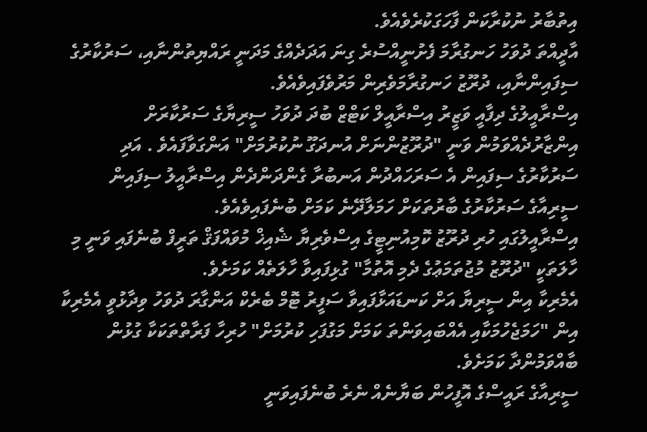އިތުބާރު ނުކުރާކަން ފާހަގަކުރެވެއެވެ.
އާދީއްތަ ދުވަހު ހަނގުރާމަ ފެށުނީއްސުރެ ގިނަ އަދަދެއްގެ މަދަނީ ރައްޔިތުންނާއި، ސަރުކާރުގެ ސިފައިންނާއި، ދުރޫޒު ހަނގުރާމަވެރިން މަރުވެފައިވެއެވެ.
އިސްރާއީލުގެ ދިފާއީ ވަޒީރު އިސްރާއީލް ކަޓްޒް ބުދަ ދުވަހު ސީރިޔާގެ ސަރުކާރަށް އިންޒާރުދެއްވަމުން ވަނީ "ދުރޫޒުންނަށް އުނދަގޫ ނުކުރުމަށް" އަންގަވާފައެވެ . އަދި ސަރުކާރުގެ ސިފައިން އެ ސަރަހައްދުން އަނބުރާ ގެންދަންދެން އިސްރާއީލު ސިފައިން ސީރިއާގެ ސަރުކާރުގެ ބާރުތަކަށް ހަމަލާދޭނެ ކަމަށް ބުނެފައިވެއެވެ.
އިސްރާއީލުގައި ހުރި ދުރޫޒު ކޮމިއުނިޓީގެ އިސްވެރިޔާ ޝެއިޚް މުވައްފަޤް ތަރީފް ބުނެފައި ވަނީ މި ހާލަތަކީ "ދުރޫޒު މުޖުތަމަޢުގެ ދެމި އޮތުމާ" ގުޅިފައިވާ ހާލަތެއް ކަމަށެވެ.
އެމެރިކާ އިން ސީރިޔާ އަށް ކަނޑައަޅާފައިވާ ސަފީރު ޓޮމް ބެރެކް އަންގާރަ ދުވަހު ވިދާޅުވީ އެމެރިކާ އިން "ހަމަޖެހުމަކާއި އެއްބައިވަންތަ ކަމަށް މަގުފަހި ކުރުމަށް" ހުރިހާ ފަރާތްތަކަކާ ގުޅުން ބާއްވަމުންދާ ކަމަށެވެ.
ސީރިއާގެ ރައީސްގެ އޮފީހުން ބަޔާނެއް ނެރެ ބުނެފައިވަނީ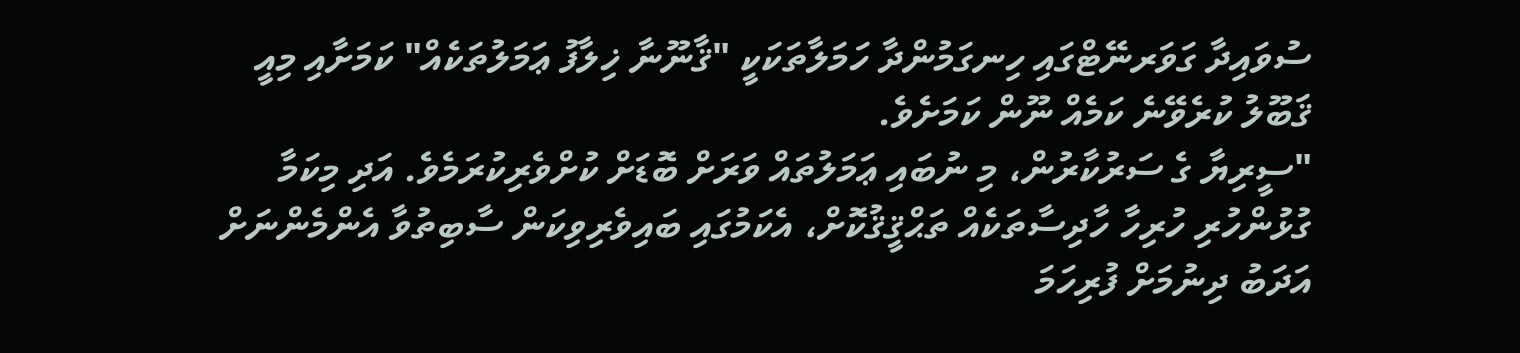ސުވައިދާ ގަވަރނޭޓްގައި ހިނގަމުންދާ ހަމަލާތަކަކީ "ޤާނޫނާ ޚިލާފު ޢަމަލުތަކެއް" ކަމަށާއި މިއީ ޤަބޫލު ކުރެވޭނެ ކަމެއް ނޫން ކަމަށެވެ.
"ސީރިޔާ ގެ ސަރުކާރުން، މި ނުބައި ޢަމަލުތައް ވަރަށް ބޮޑަށް ކުށްވެރިކުރަމެވެ. އަދި މިކަމާ ގުޅުންހުރި ހުރިހާ ހާދިސާތަކެއް ތަޙްޤީޤުކޮށް، އެކަމުގައި ބައިވެރިވިކަން ސާބިތުވާ އެންމެންނަށް އަދަބު ދިނުމަށް ފުރިހަމަ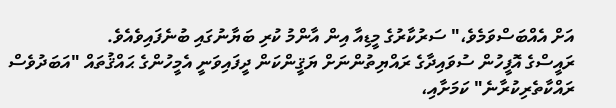އަށް އެއްބަސްވަމެވެ،" ސަރުކާރުގެ މީޑިއާ އިން އާންމު ކުރި ބަޔާނުގައި ބުނެފައިވެއެވެ.
ރައީސްގެ އޮފީހުން ސުވައިދާގެ ރައްޔިތުންނަށް ޔަޤީންކަން ދީފައިވަނީ އެމީހުންގެ ޙައްޤުތައް "އަބަދުވެސް ރައްކާތެރިކުރާނެ" ކަމަށާއި،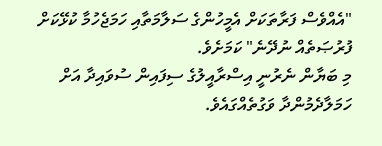"އެއްވެސް ފަރާތަކަށް އެމީހުންގެ ސަލާމަތާއި ހަމަޖެހުމާ ކުޅޭކަށް ފުރުޞަތެއް ނުދޭނެ" ކަމަށެވެ.
މި ބަޔާން ނެރުނީ އިސްރާއީލުގެ ސިފައިން ސުވައިދާ އަށް ހަމަލާދެމުންދާ ވަގުތެއްގައެވެ.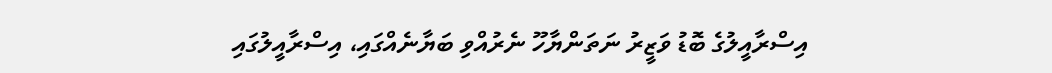އިސްރާއީލުގެ ބޮޑު ވަޒީރު ނަތަންޔާހޫ ނެރުއްވި ބަޔާނެއްގައި، އިސްރާއީލުގައި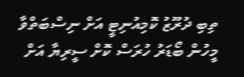ތިބި ދުރޫޒު ކޮމިއުނިޓީ އަށް ނިސްބަތްވާ މީހުން ބޯޑަރު ހުރަސް ކޮށް ސީރިޔާ އަށް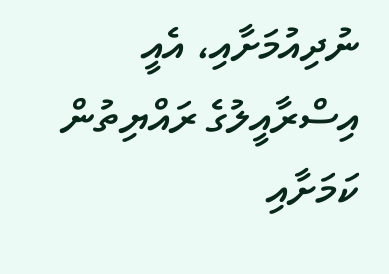ނުދިއުމަށާއި، އެއީ އިސްރާއީލުގެ ރައްޔިތުން ކަމަށާއި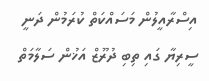އިސްރާއީލުން މަސައްކަތް ކުރަމުން ދަނީ ސީރިޔާ ގައި ތިބި ދުރޫޒް އަޚުން ސަލާމަތް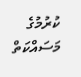ކުރުމުގެ މަސައްކަތް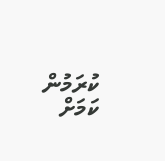ކުރަމުން ކަމަށް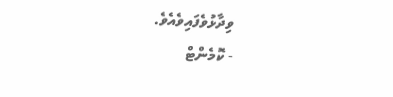ވިދާޅުވެފައިވެއެވެ.
- ކޮމެންޓް